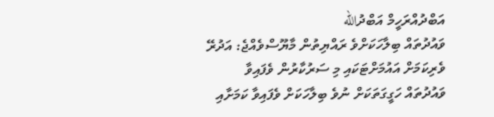އަބްދުއްރަހީމް އަބްދުالله
ވައުދުތައް ބިލާހަކަށްވެ ރައްޔިތުން މާޔޫސްވެއްޖެ: އަދުރޭ
ވެރިކަމަށް އައުމަށްޓަކައި މި ސަރުކާރުން ވެފައިވާ ވައުދުތައް ހަގީގަތަކަށް ނުވެ ބިލާހަކަށް ވެފައިވާ ކަމަށާއި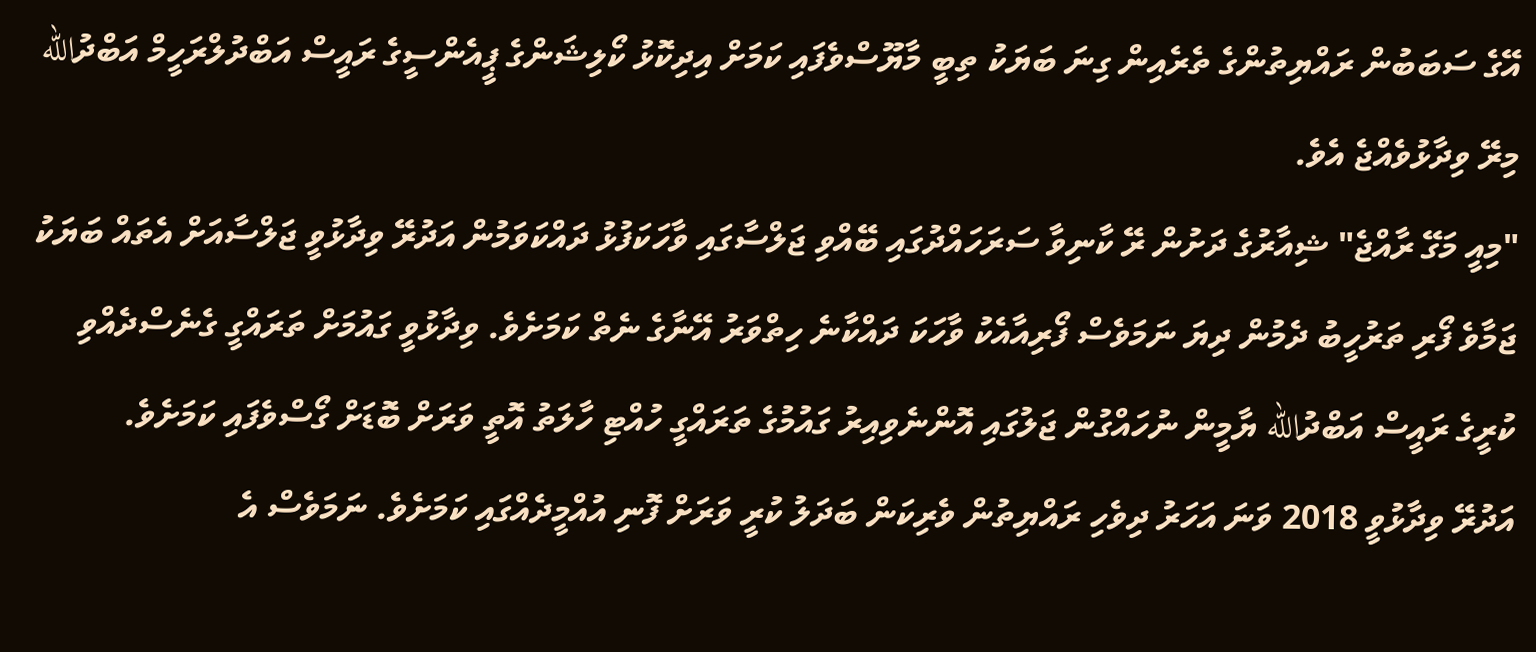އޭގެ ސަބަބުން ރައްޔިތުންގެ ތެރެއިން ގިނަ ބަޔަކު ތިބީ މާޔޫސްވެފައި ކަމަށް އިދިކޮޅު ކޯލިޝަންގެ ޕީއެންސީގެ ރައީސް އަބްދުލްރަހީމް އަބްދުالله މިރޭ ވިދާޅުވެއްޖެ އެވެ.
"މިއީ މަގޭ ރާއްޖެ" ޝިއާރުގެ ދަށުން ރޭ ކާނިވާ ސަރަހައްދުގައި ބޭއްވި ޖަލްސާގައި ވާހަކަފުޅު ދައްކަވަމުން އަދުރޭ ވިދާޅުވީ ޖަލްސާއަށް އެތައް ބަޔަކު ޖަމާވެ ފޯރި ތަރުހީބު ދެމުން ދިޔަ ނަމަވެސް ފޯރިއާއެކު ވާހަކަ ދައްކާނެ ހިތްވަރު އޭނާގެ ނެތް ކަމަށެވެ. ވިދާޅުވީ ގައުމަށް ތަރައްގީ ގެނެސްދެއްވި ކުރީގެ ރައީސް އަބްދުالله ޔާމީން ނުހައްގުން ޖަލުގައި އޮންނެވިއިރު ގައުމުގެ ތަރައްގީ ހުއްޓި ހާލަތު އޮތީ ވަރަށް ބޮޑަށް ގޯސްވެފައި ކަމަށެވެ.
އަދުރޭ ވިދާޅުވީ 2018 ވަނަ އަހަރު ދިވެހި ރައްޔިތުން ވެރިކަން ބަދަލު ކުރީ ވަރަށް ފޮނި އުއްމީދެއްގައި ކަމަށެވެ. ނަމަވެސް އެ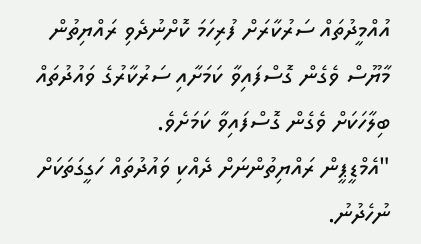އުއްމީދުތައް ސަރުކާރަށް ފުރިހަމަ ކޮށްނުދެވި ރައްޔިތުން މާޔޫސް ވެގެން ގޮސްފައިވާ ކަމަށާއި ސަރުކާރުގެ ވައުދުތައް ބިލާހަކަށް ވެގެން ގޮސްފައިވާ ކަމަށެވެ.
"އެމްޑީޕީން ރައްޔިތުންނަށް ދެއްކި ވައުދުތައް ހަގީގަތަކަށް ނުހެދުނު.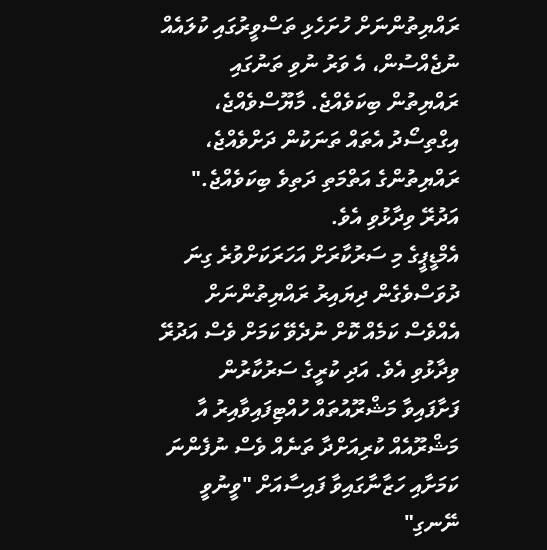ރައްޔިތުންނަށް ހުށަހެޅި ތަސްވީރުގައި ކުލައެއް ނުޖެއްސުން، އެ ވަރު ނުވި ތަނުގައި ރައްޔިތުން ބިކަވެއްޖެ. މާޔޫސްވެއްޖެ، އިގްތިސޯދު އެތައް ތަނަކުން ދަށްވެއްޖެ، ރައްޔިތުންގެ އަތްމަތި ދަތިވެ ބިކަވެއްޖެ." އަދުރޭ ވިދާޅުވި އެވެ.
އެމްޑީޕީގެ މި ސަރުކާރަށް އަހަރަކަށްވުރެ ގިނަ ދުވަސްވެގެން ދިޔައިރު ރައްޔިތުންނަށް އެއްވެސް ކަމެއް ކޮށް ނުދެވޭ ކަމަށް ވެސް އަދުރޭ ވިދާޅުވި އެވެ. އަދި ކުރީގެ ސަރުކާރުން ފަށާފައިވާ މަޝްރޫއުތައް ހުއްޓިފައިވާއިރު އާ މަޝްރޫއެއް ކުރިއަށްދާ ތަނެއް ވެސް ނުފެންނަ ކަމަށާއި ހަޒާނާގައިވާ ފައިސާއަށް "ވީނުވީ ނޭނގި"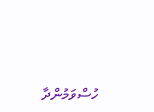ހުސްވަމުންދާ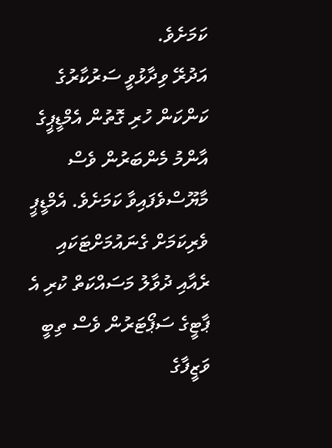ކަމަށެވެ.
އަދުރޭ ވިދާޅުވީ ސަރުކާރުގެ ކަންކަން ހުރި ގޮތުން އެމްޑީޕީގެ އާންމު މެންބަރުން ވެސް މާޔޫސްވެފައިވާ ކަމަށެވެ. އެމްޑީޕީ ވެރިކަމަށް ގެނައުމަށްޓަކައި ރެއާއި ދުވާލު މަސައްކަތް ކުރި އެ ޕާޓީގެ ސަޕޯޓަރުން ވެސް ތިބީ ވަޒީފާގެ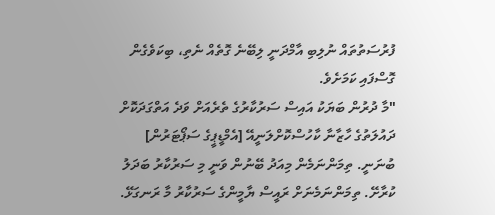ފުރުސަތުތައް ނުލިބި އާމްދަނީ ލިބޭނެ ގޮތެއް ނެތި، ބިކަވެގެން ގޮސްފައި ކަމަށެވެ.
"މާ ދުރުން ބަޔަކު އައިސް ސަރުކާރުގެ ތެރެއަށް ވަދެ އަތްގަދަކޮށް ދައުލަތުގެ ހާޒާނާ ކާހުސްކޮށްލަނީއޭ [އެމްޑީޕީގެ ސަޕޯޓަރުން] ބުނަނީ. ތިމަންނަމެން މިއަދު ބޭނުން ވަނީ މި ސަރުކާރު ބަދަލު ކުރާށޭ. ތިމަންނަމެނަށް ރައީސް ޔާމީންގެ ސަރުކާރު މާ ރަނގަޅޭ.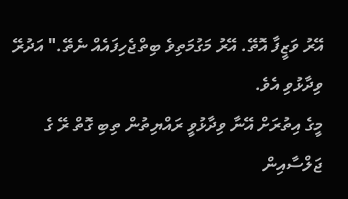އޭރު ވަޒީފާ އޮތޭ. އޭރު މަގުމަތިވެ ބިތްޖެހިފައެއް ނެތޭ." އަދުރޭ ވިދާޅުވި އެވެ.
މީގެ އިތުރަށް އޭނާ ވިދާޅުވީ ރައްޔިތުން ތިބި ގޮތް ރޭ ގެ ޖަލްސާއިން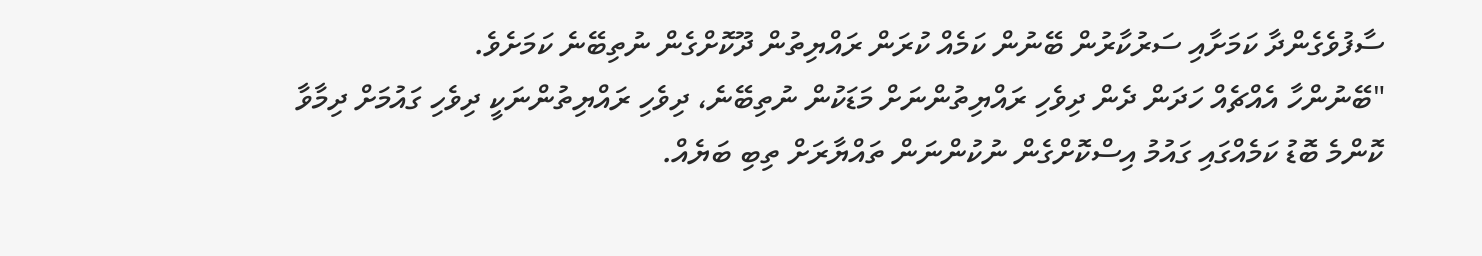ސާފުވެގެންދާ ކަމަށާއި ސަރުކާރުން ބޭނުން ކަމެއް ކުރަން ރައްޔިތުން ދޫކޮށްގެން ނުތިބޭނެ ކަމަށެވެ.
"ބޭނުންހާ އެއްޗެއް ހަދަން ދެން ދިވެހި ރައްޔިތުންނަށް މަޑަކުން ނުތިބޭނެ، ދިވެހި ރައްޔިތުންނަކީ ދިވެހި ގައުމަށް ދިމާވާ ކޮންމެ ބޮޑު ކަމެއްގައި ގައުމު އިސްކޮށްގެން ނުކުންނަން ތައްޔާރަށް ތިބި ބަޔެއް.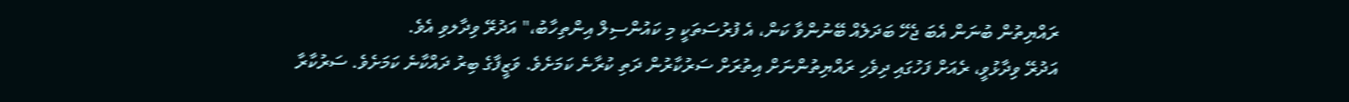ރައްޔިތުން ބުނަން އެބަ ޖެހޭ ބަދަލެއް ބޭނުންވާ ކަން، އެ ފުރުސަތަކީ މި ކައުންސިލް އިންތިހާބު،" އަދުރޭ ވިދާލވި އެވެ.
އަދުރޭ ވިދާޅުވީ، ރެއަށް ފަހުގައި ދިވެހި ރައްޔިތުންނަށް އިތުރަށް ސަރުކާރުން ދަތި ކުރާނެ ކަމަށެވެ. ވަޒީފާގެ ބިރު ދައްކާނެ ކަމަށެވެ. ސަރުކާރާ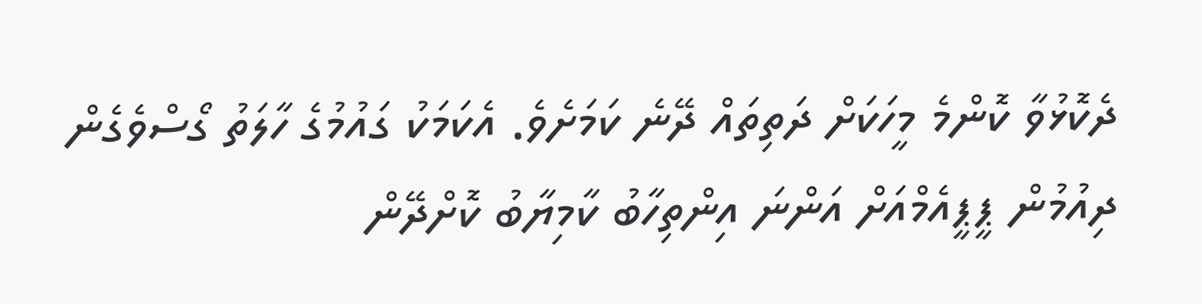ދެކޮޅުވާ ކޮންމެ މީހަކަށް ދަތިތައް ދޭނެ ކަމަށެވެ. އެކަމަކު ގައުމުގެ ހާލަތު ގޯސްވެގެން ދިއުމުން ޕީޕީއެމްއަށް އަންނަ އިންތިހާބު ކާމިޔާބު ކޮށްދޭން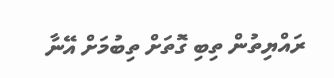ރައްޔިތުން ތިބި ގޮތަށް ތިބުމަށް އޭނާ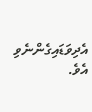އެދިވަޑައިގެންނެވި އެވެ.